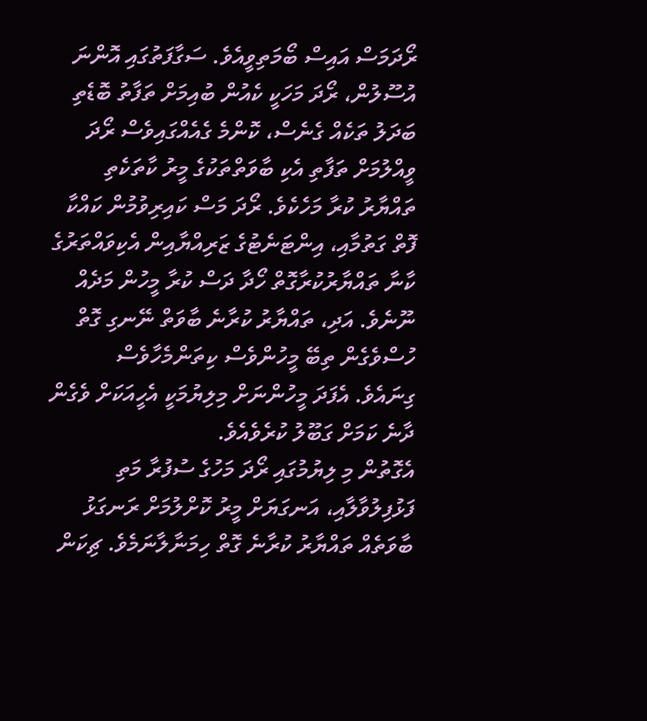ރޯދަމަސް އައިސް ބޯމަތިވީއެވެ. ސަގާފަތުގައި އޮންނަ އުސޫލުން، ރޯދަ މަހަކީ ކެއުން ބުއިމަށް ތަފާތު ބޮޑެތި ބަދަލު ތަކެއް ގެނެސް، ކޮންމެ ގެއެއްގައިވެސް ރޯދަ ވީއްލުމަށް ތަފާތި އެކި ބާވަތްތަކުގެ މީރު ކާތަކެތި ތައްޔާރު ކުރާ މަހެކެވެ. ރޯދަ މަސް ކައިރިވުމުން ކައްކާ ފޮތް ގަތުމާއި، އިންޓަނެޓުގެ ޒަރިއްޔާއިން އެކިވައްތަރުގެ ކާނާ ތައްޔާރުކުރާގޮތް ހޯދާ ދަސް ކުރާ މީހުން މަދެއް ނޫނެވެ. އަދި، ތައްޔާރު ކުރާނެ ބާވަތް ނޭނގި ގޮތް ހުސްވެގެން ތިބޭ މީހުންވެސް ކިތަންމެހާވެސް ގިނައެވެ. އެފަދަ މީހުންނަށް މިލިޔުމަކީ އެހީއަކަށް ވެގެން ދާނެ ކަމަށް ގަބޫލު ކުރެވެއެވެ.
އެގޮތުން މި ލިޔުމުގައި ރޯދަ މަހުގެ ސުފުރާ މަތި ފަޅުފިލުވާލާއި، އަނގަޔަށް މީރު ކޮށްލުމަށް ރަނގަޅު ބާވަތެއް ތައްޔާރު ކުރާނެ ގޮތް ހިމަނާލާނަމެވެ. ޗިކަން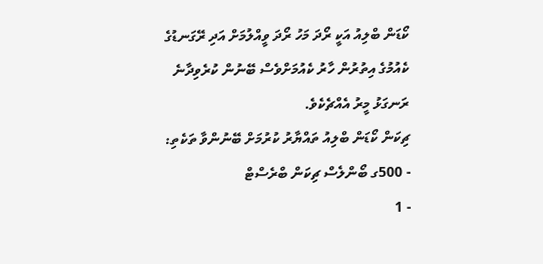ކޯޑަން ބްލިއު އަކީ ރޯދަ މަހު ރޯދަ ވީއްލުމަށް އަދި ރޭގަނޑުގެ ކެއުމުގެ އިތުރުން ހާރު ކެއުމަށްވެސް ބޭނުން ކުރެވިދާނެ ރަނގަޅު މީރު އެއްޗެކެވެ.
ޗިކަން ކޯޑަން ބްލިއު ތައްޔާރު ކުރުމަށް ބޭނުންވާ ތަކެތި:
- 500ގ ބޯންލެސް ޗިކަން ބްރެސްޓް
- 1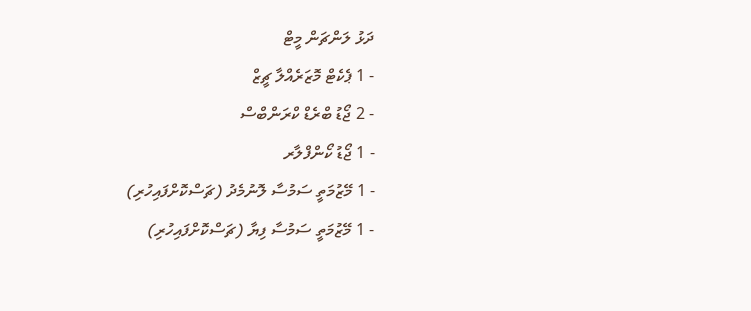ދަޅު ލަންޗަން މީޓް
- 1 ޕެކެޓް މޮޒަރެއްލާ ޗީޒް
- 2 ޖޯޑު ބްރެޑް ކްރަންބްސް
- 1 ޖޯޑު ކޯންފްލާރ
- 1 މޭޒުމަތީ ސަމުސާ ލޮނުމެދު (ޗަސްކޮށްފައިހުރި)
- 1 މޭޒުމަތީ ސަމުސާ ފިޔާ (ޗަސްކޮށްފައިހުރި)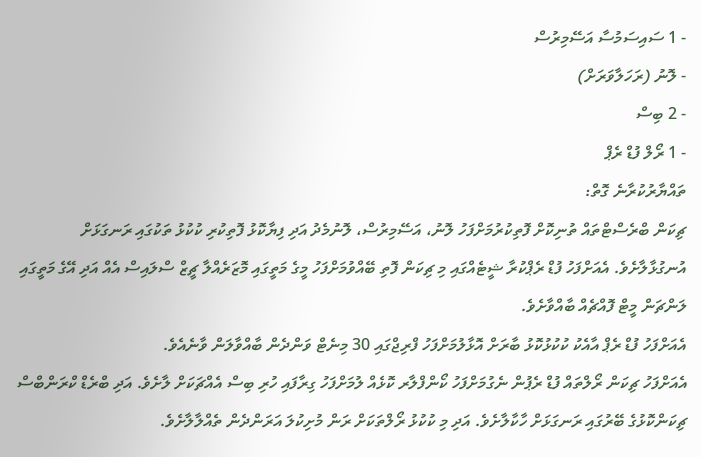- 1 ސައިސަމުސާ އަސޭމިރުސް
- ލޮނު (ރަހަލާވަރަށް)
- 2 ބިސް
- 1 ރޯލް ފުޑް ރެޕް
ތައްޔާރުކުރާނެ ގޮތް:
ޗިކަން ބްރެސްޓްތައް ތުނިކޮށް ފޮތިކުރުމަށްފަހު ލޮނު، އަސޭމިރުސް، ލޮނުމެދު އަދި ފިޔާކޮޅު ފޮތިކުރި ކުކުޅު ތަކުގައި ރަނގަޅަށް އުނގުޅާލާށެވެ. އެއަށްފަހު ފުޑް ރެޕްކުރާ ޝީޓެއްގައި މި ޗިކަން ފޮތި ބޭއްވުމަށްފަހު މީގެ މަތީގައި މޮޒަރެއްލާ ޗީޒް ސްލައިސް އެއް އަދި އޭގެ މަތީގައި ލަންޗަން މީޓް ފޮއްޗެއް ބާއްވާށެވެ.
އެއަށްފަހު ފުޑް ރެޕް އާއެކު ކުކުޅުކޮޅު ބާރަށް އޮޅާލުމަށްފަހު ފްރިޖްގައި 30 މިނެޓް ވަންދެން ބާއްވާލަން ވާނެއެވެ.
އެއަށްފަހު ޗިކަން ރޯލްތައް ފުޑް ރެޕުން ނެގުމަށްފަހު ކޯންފްލާރ ކޮޅެއް ލުމަށްފަހު ގިރާފައި ހުރި ބިސް އެއްޗަކަށް ލާށެވެ. އަދި ބްރެޑް ކްރަންބްސް ޗިކަންކޮޅުގެ ބޭރުގައި ރަނގަޅަށް ހާކާލާށެވެ. އަދި މި ކުކުޅު ރޯލްތަކަށް ރަން މުށިކުލަ އަރަންދެން ތެއްލާލާށެވެ.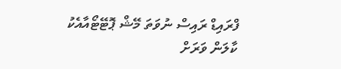ފްރައިޑް ރައިސް ނުވަތަ މޭޝް ޕޮޓޭޓޯއާއެކު ކާލަން ވަރަށް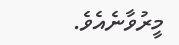މީރުވާނެއެވެ.